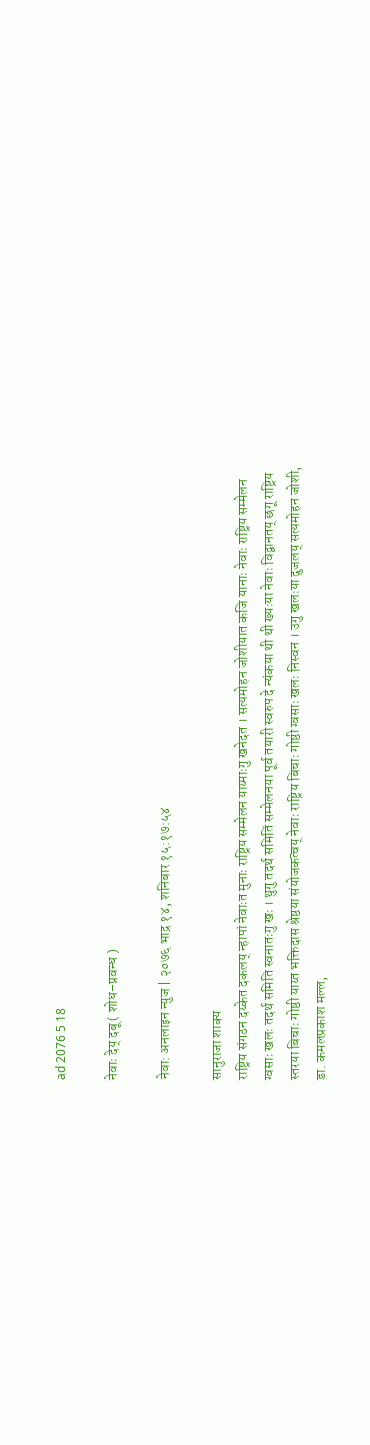ad 2076 5 18

नेवाः देय् दबू ( शोध–प्रवन्ध )

नेवा: अनलाइन न्युज | २०७६ भाद्र १४, शनिबार १५:१७:५४

सानुराजा शाक्य
राष्ट्रिय संगठन दय्केत दकलय् न्हापां नेवाःत मुनाः राष्ट्रिय सम्मेलन याय्माःगु खनेदत । सत्यमोहन जोशीयात कजि यानाः नेवाः राष्ट्रिय सम्मेलन ग्वसाः खलः तदर्थ समिति स्वनातःगु खः । थुगु तदर्थ समितिं सम्मेलनया पूर्व तयारी स्वरुप दे न्यंकया थी थी ख्यःया नेवाः विद्वानतय् छगू राष्ट्रिय स्तरया बिचाः गोष्ठी याय्त भक्तिदास श्रेष्ठया संयोजकत्वय् नेवाः राष्ट्रिय बिचाः गोष्ठी ग्वसाः खलः निस्वन । उगु खलःया दुजलय् सत्यमोहन जोशी, डा. कमलप्रकाश मल्ल,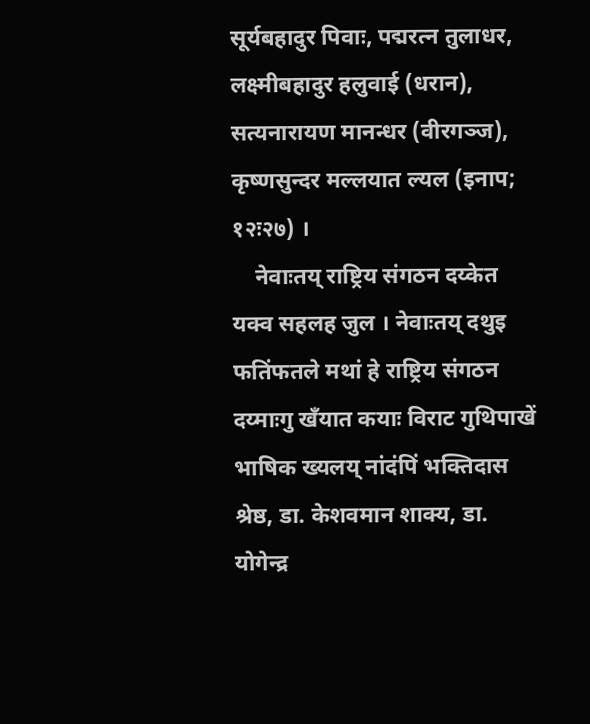सूर्यबहादुर पिवाः, पद्मरत्न तुलाधर, लक्ष्मीबहादुर हलुवाई (धरान), सत्यनारायण मानन्धर (वीरगञ्ज), कृष्णसुन्दर मल्लयात ल्यल (इनाप; १२ः२७) ।
    नेवाःतय् राष्ट्रिय संगठन दय्केत यक्व सहलह जुल । नेवाःतय् दथुइ फतिंफतले मथां हे राष्ट्रिय संगठन दय्माःगु खँयात कयाः विराट गुथिपाखें भाषिक ख्यलय् नांदंपिं भक्तिदास श्रेष्ठ, डा. केशवमान शाक्य, डा. योगेन्द्र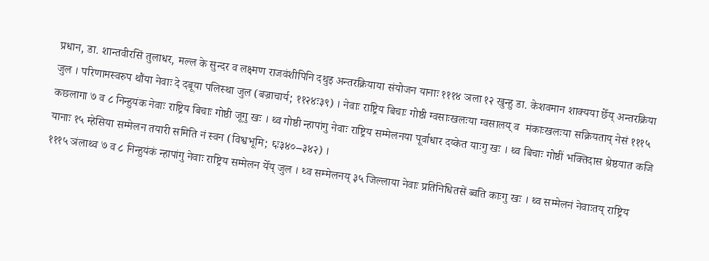प्रधान, डा. शान्तवीरसिं तुलाधर, मल्ल के सुन्दर व लक्ष्मण राजवंशीपिनि दथुइ अन्तरक्रियाया संयोजन यानाः १११४ ञला १२ खुन्हु डा. केशवमान शाक्यया छेँय् अन्तरक्रिया जुल । परिणामस्वरुप थौंया नेवाः दे दबूया पलिस्था जुल (बज्राचार्य; ११२४ः३९) । नेवाः राष्ट्रिय बिचाः गोष्ठी ग्वसाःखलःया ग्वसालय् व  मंकाःखलःया सक्रियताय् नेसं १११५ कछलागा ७ व ८ निन्हुयंक नेवाः राष्ट्रिय बिचाः गोष्ठी जूगु खः । थ्व गोष्ठी न्हापांगु नेवाः राष्ट्रिय सम्मेलनया पूर्वाधार दय्केत याःगु खः । थ्व बिचाः गोष्ठीं भक्तिदास श्रेष्ठयात कजि यानाः १५ म्हेसिया सम्मेलन तयारी समिति नं स्वन (विश्वभूमि; ६ः३४०–३४२) ।
१११५ ञंलाथ्व ७ व ८ निन्हुयंकं न्हापांगु नेवाः राष्ट्रिय सम्मेलन येँय् जुल । थ्व सम्मेलनय् ३५ जिल्लाया नेवाः प्रतिनिधितसें ब्वति काःगु खः । थ्व सम्मेलनं नेवाःतय् राष्ट्रिय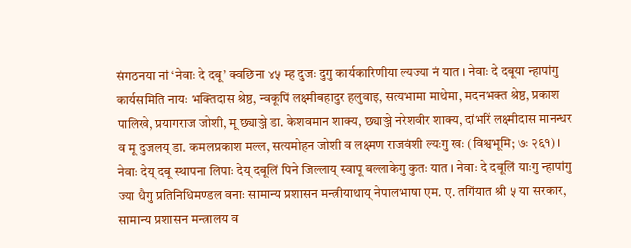संगठनया नां ‘नेवाः दे दबू’ क्वछिना ४५ म्ह दुजः दुगु कार्यकारिणीया ल्यज्या नं यात । नेवाः दे दबूया न्हापांगु कार्यसमिति नायः भक्तिदास श्रेष्ठ, न्वकूपिं लक्ष्मीबहादुर हलुवाइ, सत्यभामा माथेमा, मदनभक्त श्रेष्ठ, प्रकाश पालिखे, प्रयागराज जोशी, मू छ्याञ्जे डा. केशवमान शाक्य, छ्याञ्जे नरेशवीर शाक्य, दांभरिं लक्ष्मीदास मानन्धर व मू दुजलय् डा. कमलप्रकाश मल्ल, सत्यमोहन जोशी व लक्ष्मण राजवंशी ल्यःगु खः (विश्वभूमि; ७ः २६१) ।
नेवाः देय् दबू स्थापना लिपाः देय् दबूलिं पिने जिल्लाय् स्वापू बल्लाकेगु कुतः यात । नेवाः दे दबूलिं याःगु न्हापांगु ज्या धैगु प्रतिनिधिमण्डल वनाः सामान्य प्रशासन मन्त्रीयाथाय् नेपालभाषा एम. ए. तगिंयात श्री ५ या सरकार, सामान्य प्रशासन मन्त्रालय व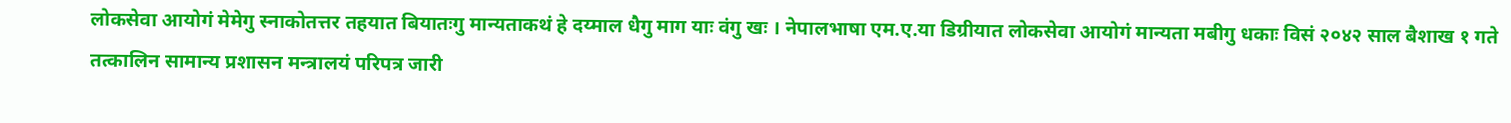लोकसेवा आयोगं मेमेगु स्नाकोतत्तर तहयात बियातःगु मान्यताकथं हे दय्माल धैगु माग याः वंगु खः । नेपालभाषा एम.ए.या डिग्रीयात लोकसेवा आयोगं मान्यता मबीगु धकाः विसं २०४२ साल बैशाख १ गते तत्कालिन सामान्य प्रशासन मन्त्रालयं परिपत्र जारी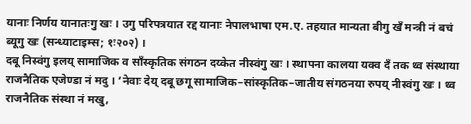यानाः निर्णय यानातःगु खः । उगु परिपत्रयात रद्द यानाः नेपालभाषा एम.ए. तहयात मान्यता बीगु खँ मन्त्री नं बचं ब्यूगु खः (सन्ध्याटाइम्स; १ः२०२) ।
दबू निस्वंगु इलय् सामाजिक व साँस्कृतिक संगठन दय्केत नीस्वंगु खः । स्थापना कालया यक्व दँ तक थ्व संस्थाया राजनैतिक एजेण्डा नं मदु । ‘नेवाः देय् दबू छगू सामाजिक–सांस्कृतिक–जातीय संगठनया रुपय् नीस्वंगु खः । थ्व राजनैतिक संस्था नं मखु,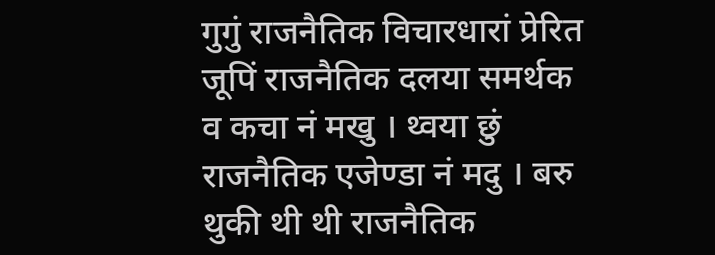गुगुं राजनैतिक विचारधारां प्रेरित जूपिं राजनैतिक दलया समर्थक व कचा नं मखु । थ्वया छुं राजनैतिक एजेण्डा नं मदु । बरु थुकी थी थी राजनैतिक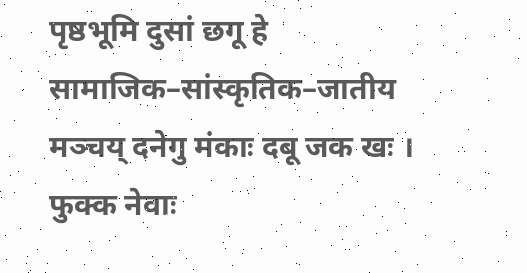पृष्ठभूमि दुसां छगू हे सामाजिक–सांस्कृतिक–जातीय मञ्चय् दनेगु मंकाः दबू जक खः । फुक्क नेवाः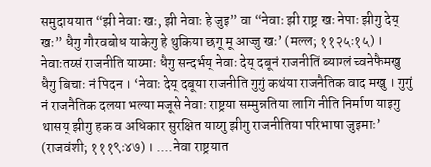समुदाययात “झी नेवाः खः, झी नेवाः हे जुइ” वा “नेवाः झी राष्ट्र खः नेपाः झीगु देय् खः” धैगु गौरवबोध याकेगु हे थुकिया छगू मू आज्जु खः’ (मल्ल; ११२५ः१५) ।
नेवाःतय्सं राजनीति याय्माः धैगु सन्दर्भय् नेवाः देय् दबूनं राजनीतिं ब्याग्लं च्वनेफैमखु धैगु बिचाः नं पिदन । ‘नेवाः देय् दबूया राजनीति गुगुं कथंया राजनैतिक वाद मखु । गुगुं नं राजनैतिक दलया भल्या मजूसे नेवाः राष्ट्रया सम्मुन्नतिया लागि नीति निर्माण याइगु थासय् झीगु हक व अधिकार सुरक्षित याय्गु झीगु राजनीतिया परिभाषा जुइमाः’ (राजवंशी; १११९ः४७) । ....नेवा राष्ट्रयात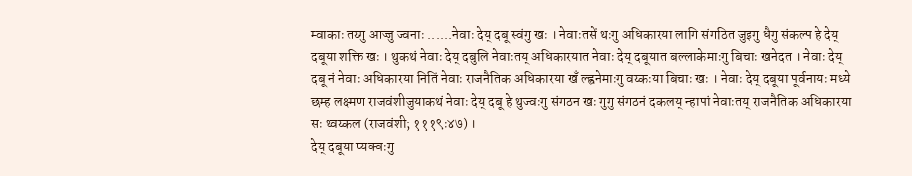म्वाकाः तय्गु आज्जु ज्वनाः ......नेवाः देय् दबू स्वंगु खः । नेवाःतसें थःगु अधिकारया लागि संगठित जुइगु धैगु संकल्प हे देय् दबूया शक्ति खः । थुकथं नेवाः देय् दबुलि नेवाःतय् अधिकारयात नेवाः देय् दबूयात बल्लाकेमाःगु बिचाः खनेदत । नेवाः देय् दबू नं नेवाः अधिकारया नितिं नेवाः राजनैतिक अधिकारया खँ ल्ह्वनेमाःगु वय्कःया बिचाः खः । नेवाः देय् दबूया पूर्वनायः मध्ये छम्ह लक्ष्मण राजवंशीजुयाकथं नेवाः देय् दबू हे थुज्वःगु संगठन खः गुगु संगठनं दकलय् न्हापां नेवाःतय् राजनैतिक अधिकारया सः थ्वय्कल (राजवंशी; १११९ः४७) ।
देय् दबूया प्यक्वःगु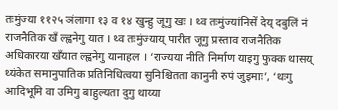तःमुंज्या ११२५ ञंलागा १३ व १४ खुन्हु जूगु खः । थ्व तःमुंज्यांनिसें देय् दबुलिं नं राजनैतिक खँ ल्ह्वनेगु यात । थ्व तःमुंज्याय् पारीत जूगु प्रस्ताव राजनैतिक अधिकारया खँयात ल्ह्वनेगु यानाहल । ‘राज्यया नीति निर्माण याइगु फुक्क थासय् थ्यंकेत समानुपातिक प्रतिनिधित्वया सुनिश्चितता कानुनी रुपं जुइमाः’, ‘थःगु आदिभूमि वा उमिगु बाहुल्यता दुगु थाय्या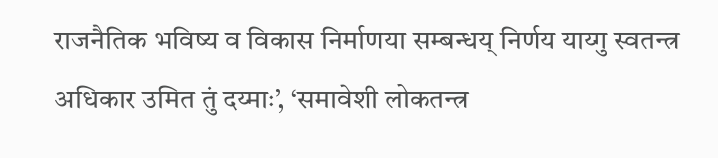राजनैतिक भविष्य व विकास निर्माणया सम्बन्धय् निर्णय याय्गु स्वतन्त्र अधिकार उमित तुं दय्माः’, ‘समावेशी लोकतन्त्र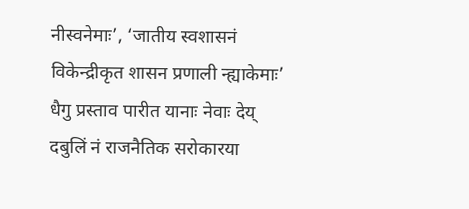नीस्वनेमाः’, ‘जातीय स्वशासनं विकेन्द्रीकृत शासन प्रणाली न्ह्याकेमाः’ धैगु प्रस्ताव पारीत यानाः नेवाः देय् दबुलिं नं राजनैतिक सरोकारया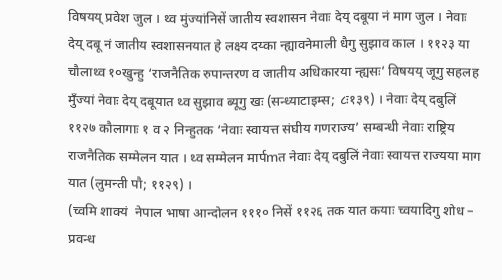विषयय् प्रवेश जुल । थ्व मुंज्यांनिसें जातीय स्वशासन नेवाः देय् दबूया नं माग जुल । नेवाः देय् दबू नं जातीय स्वशासनयात हे लक्ष्य दय्का न्ह्यावनेमाली धैगु सुझाव काल । ११२३ या चौलाथ्व १०खुन्हु ‘राजनैतिक रुपान्तरण व जातीय अधिकारया न्ह्यसः’ विषयय् जूगु सहलह मुँज्यां नेवाः देय् दबूयात थ्व सुझाव ब्यूगु खः (सन्ध्याटाइम्स; ८ः१३९) । नेवाः देय् दबुलिं ११२७ कौलागाः १ व २ निन्हुतक ‘नेवाः स्वायत्त संघीय गणराज्य’ सम्बन्धी नेवाः राष्ट्रिय राजनैतिक सम्मेलन यात । थ्व सम्मेलन मार्पmत नेवाः देय् दबुलिं नेवाः स्वायत्त राज्यया माग यात (लुमन्ती पौ; ११२९) ।
(च्वमि शाक्यं  नेपाल भाषा आन्दोलन १११० निसें ११२६ तक यात कयाः च्वयादिगु शोध – प्रवन्ध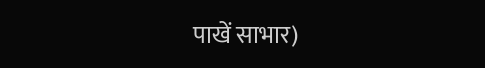पाखें साभार)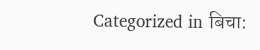Categorized in बिचा: